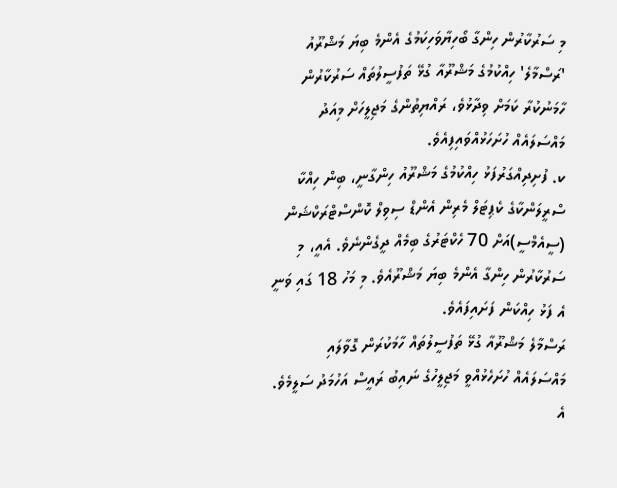މި ސަރުކާރުން ހިންގާ ބޯހިޔާވަހިކަމުގެ އެންމެ ބިޔަ މަޝްރޫއު 'ރަސްމާލެ' ހިއްކުމުގެ މަޝްރޫއާ ގުޅޭ ތަފުސީލުތައް ސަރުކާރުން ހާމަނުކުރާ ކަމަށް ވިދާޅުވެ، ރައްޔިތުންގެ މަޖިލީހަށް މިއަދު މައްސަލައެއް ހުށަހަޅުއްވައިފިއެވެ.
ކ. ފުށިދިއްގަރުފަޅު ހިއްކުމުގެ މަޝްރޫއު ހިންގާނީ، ބިން ހިއްކާ ސްރީލަންކާގެ ކެޕިޓަލް މެރިން އެންޑް ސިވިލް ކޮންސްޓްރަކްޝަން (ސީއެމްސީ)އަށް 70 ހެކްޓަރުގެ ބިމެއް ދީގެންނެވެ. އެއީ، މި ސަރުކާރުން ހިންގާ އެންމެ ބިޔަ މަޝްރޫއެވެ. މި މަހު 18 ގައި ވަނީ އެ ފަޅު ހިއްކަން ފަށައިފައެވެ.
ރަސްމާލެ މަޝްރޫއާ ގުޅޭ ތަފުސީލުތައް ހާމަކުރަން ގޮވާލައި މައްސަލައެއް ހުށަހެޅުއްވީ މަޖިލީހުގެ ނައިބު ރައީސް އަހުމަދު ސަލީމެވެ.
އެ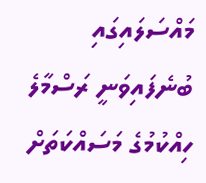މައްސަލައިގައި ބުނެފައިވަނީ ރަސްމާލެ ހިއްކުމުގެ މަސައްކަތަށް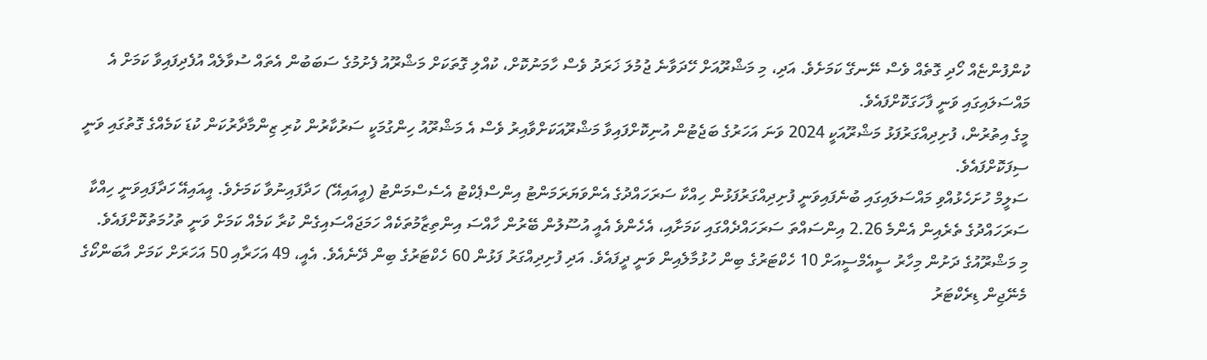ކުންފުންޏެއް ހޯދި ގޮތެއް ވެސް ނޭނގޭ ކަމަށެވެ. އަދި، މި މަޝްރޫއަށް ހޭދަވާނެ ޖުމުލަ ޚަރަދު ވެސް ހާމަނުކޮށް، ކުއްލި ގޮތަކަށް މަޝްރޫއު ފެށުމުގެ ސަބަބުން އެތައް ސުވާލެއް އުފެދިފައިވާ ކަމަށް އެ މައްސަލައިގައި ވަނީ ފާހަގަކޮށްފައެވެ.
މީގެ އިތުރުން، ފުށިދިއްގަރުފަޅު މަޝްރޫއަކީ 2024 ވަނަ އަހަރުގެ ބަޖެޓުން އުނިކޮށްފައިވާ މަޝްރޫއަކަށްވާއިރު ވެސް އެ މަޝްރޫއު ހިންގުމަކީ ސަރުކާރުން ކުރި ޒިންމާދާރުކަން ކުޑަ ކަމެއްގެ ގޮތުގައި ވަނީ ސިފަކޮށްފައެވެ.
ސަލީމް ހުށަހެޅުއްވި މައްސަލައިގައި ބުނެފައިވަނީ ފުށިދިއްގަރުފަޅުން ހިއްކާ ސަރަހައްދުގެ އެންވަޔަރަމަންޓު އިންސްޕެކްޓު އެސެސްމަންޓު (އީއައިއޭ) ހަދާފައިނުވާ ކަމަށެވެ. އީއައިއޭ ހަދާފައިވަނީ ހިއްކާ ސަރަހައްދުގެ ތެރެއިން އެންމެ 2.26 އިންސައްތަ ސަރަހައްދެއްގައި ކަމަށާއި، އެހެންވެ އެއީ އުސޫލުން ބޭރުން ހާއްސަ އިންތިޒާމުތަކެއް ހަމަޖައްސައިގެން ކުރާ ކަމެއް ކަމަށް ވަނީ ތުހުމަތުކޮށްފައެވެ.
މި މަޝްރޫއުގެ ދަށުން މިހާރު ސީއެމްސީއަށް 10 ހެކްޓަރުގެ ބިން ހުޅުމާލެއިން ވަނީ ދީފައެވެ. އަދި ފުށިދިއްގަރު ފަޅުން 60 ހެކްޓަރުގެ ބިން ދޭނެއެވެ. އެއީ، 49 އަހަރާއި 50 އަހަރަށް ކަމަށް އާބަންކޯގެ މެނޭޖިން ޑިރެކްޓަރު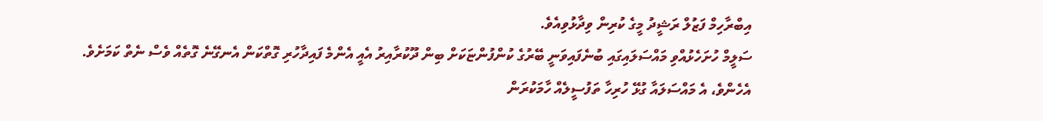އިބްރާހިމް ފަޒުލް ރަޝީދު މީގެ ކުރިން ވިދާޅުވިއެވެ.
ސަލީމް ހުށަހެޅުއްވި މައްސަލައިގައި ބުނެފައިވަނީ ބޭރުގެ ކުންފުންޏަކަށް ބިން ދޫކުރާއިރު އެއީ އެންމެ ފައިދާހުރި ގޮތްކަން އެނގޭނެ ގޮތެއް ވެސް ނެތް ކަމަށެވެ.
އެހެންވެ، އެ މައްސަލައާ ގުޅޭ ހުރިހާ ތަފުސީލެއް ހާމަކުރަން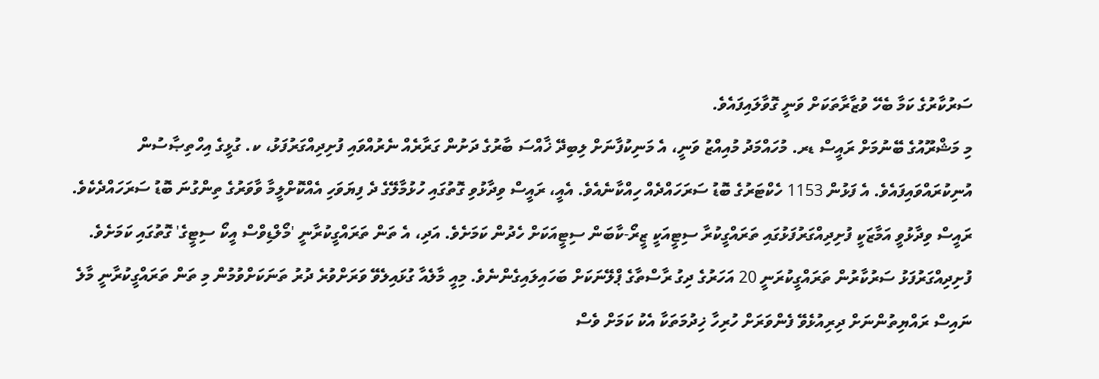ސަރުކާރުގެ ކަމާ ބެހޭ ވުޒާރާތަކަށް ވަނީ ގޮވާލައިފައެވެ.
މި މަޝްރޫއުގެ ބޭނުމަށް ރައީސް ޑރ. މުހައްމަދު މުއިއްޒު ވަނީ، އެ މަނިކުފާނަށް ލިބިދޭ ޚާއްސަ ބާރުގެ ދަށުން ގަރާރެއް ނެރުއްވައި ފުށިދިއްގަރުފަޅު، ކ. ގުޅީގެ އިހްތިޞާސުން އުނިކުރައްވައިފައެވެ. އެ ފަޅުން 1153 ހެކްޓަރުގެ ބޮޑު ސަރަހައްދެއް ހިއްކާނެއެވެ. އެއީ، ރައީސް ވިދާޅުވި ގޮތުގައި ހުޅުމާލޭގެ ދެ ފިޔަވަހި އެއްކޮށްލީމާ ވާވަރުގެ ތިންގުނަ ބޮޑު ސަރަހައްދެކެވެ.
ރައީސް ވިދާޅުވީ އަމާޒަކީ ފުށިދިއްގަރުފަޅުގައި ތަރައްގީކުރާ ސިޓީއަކީ ޒީރޯ-ކާބަން ސިޓީއަކަށް ހެދުން ކަމަށެވެ. އަދި، އެ ތަން ތަރައްގީކުރާނީ 'މޯލްޑިވްސް އީކޯ ސިޓީގެ' ގޮތުގައި ކަމަށެވެ.
ފުށިދިއްގަރުފަޅު ސަރުކާރުން ތަރައްގީކުރަނީ 20 އަހަރުގެ ދިގު ރާސްތާގެ ޕްލޭނަކަށް ބަހައިލައިގެންނެވެ. މިއީ މާލެއާ ގުޅައިލެވޭ ވަރަށްވުރެ ދުރު ތަނަކަށްވުމުން މި ތަން ތަރައްގީކުރާނީ މާލެ ނައިސް ރައްޔިތުންނަށް ދިރިއުޅެވޭ ފެންވަރަށް ހުރިހާ ޚިދުމަތަކާ އެކު ކަމަށް ވެސް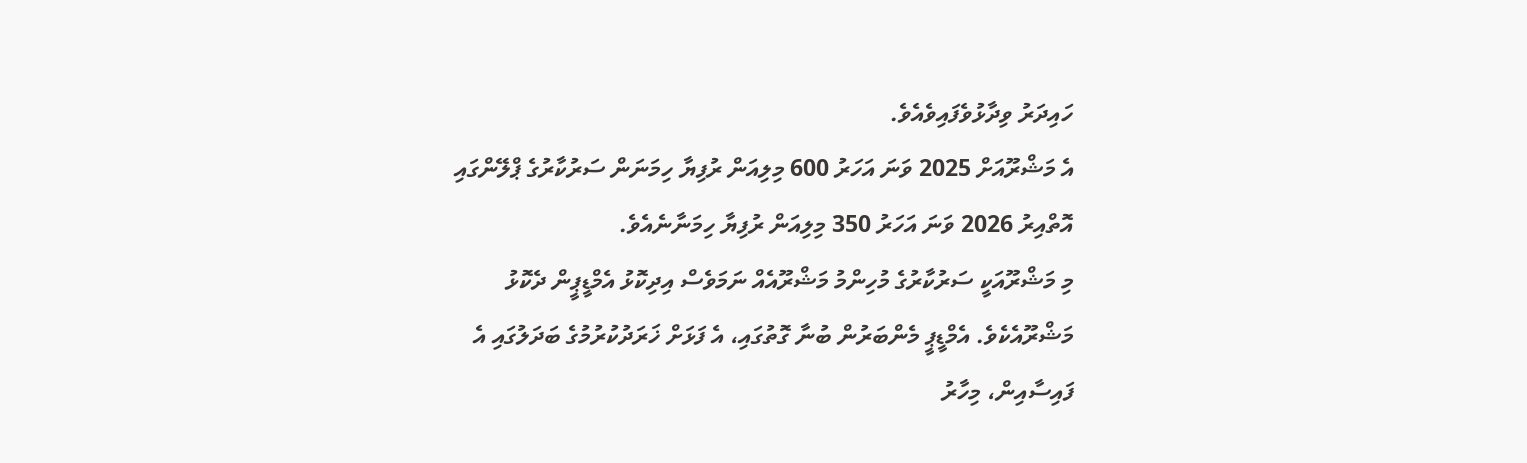ހައިދަރު ވިދާޅުވެފައިވެއެވެ.
އެ މަޝްރޫއަށް 2025 ވަނަ އަހަރު 600 މިލިއަން ރުފިޔާ ހިމަނަން ސަރުކާރުގެ ޕްލޭންގައި އޮތްއިރު 2026 ވަނަ އަހަރު 350 މިލިއަން ރުފިޔާ ހިމަނާނެއެވެ.
މި މަޝްރޫއަކީ ސަރުކާރުގެ މުހިންމު މަޝްރޫއެއް ނަމަވެސް އިދިކޮޅު އެމްޑީޕީން ދެކޮޅު މަޝްރޫއެކެވެ. އެމްޑީޕީ މެންބަރުން ބުނާ ގޮތުގައި، އެ ފަޅަށް ޚަރަދުކުރުމުގެ ބަދަލުގައި އެ ފައިސާއިން، މިހާރު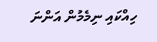ހިއްކައި ނިމެމުން އަންނަ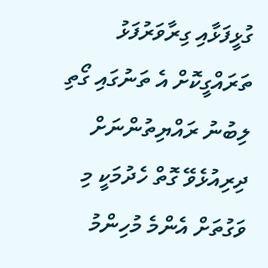ގުޅީފަޅާއި ގިރާވަރުފަޅު ތަރައްގީކޮށް އެ ތަނުގައި ގޯތި ލިބުނު ރައްޔިތުންނަށް ދިރިއުޅެވޭ ގޮތް ހެދުމަކީ މި ވަގުތަށް އެންމެ މުހިންމު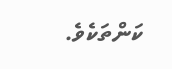ކަންތަކެވެ.